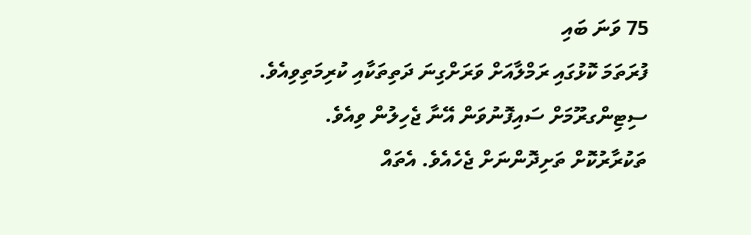75 ވަނަ ބައި
ފުރަތަމަ ކޮޅުގައި ރަމްލާއަށް ވަރަށްގިނަ ދަތިތަކާއި ކުރިމަތިވިއެވެ. ސިޓިންގރޫމަށް ސައިފޮނުވަން އޭނާ ޖެހިލުން ވިއެވެ. ތަކުރާރުކޮށް ތަށިދޮންނަށް ޖެހެއެވެ. އެތައް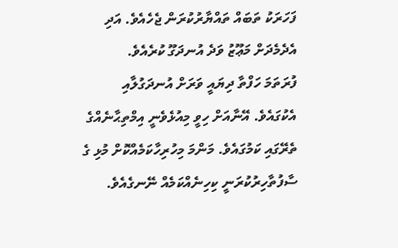ފަހަރަކު ތަބައް ތައްޔާރުކުރަން ޖެހެއެވެ. އަދި އެދެމެދަށް މަޢޫޒު ވަދެ އުނދަގޫ ކުރެއެވެ.
ފުރަތަމަ ހަފްތާ ދިޔައީ ވަރަށް އުނދަގުލާއި އެކުގައެވެ. އޭނާއަށް ހިވީ މިއުޅެވެނީ އިމްތިޙާނެއްގެ ތެރޭގައި ކަމުގައެވެ. މަންމަ މިހުރިހާކަމެއްކޮށް މުޅި ގެ ސާފުތާހިރުކުރަނީ ކިހިނެއްކަމެއް ނޭނގެއެވެ.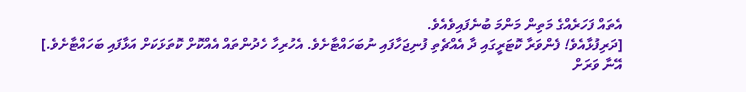އެތައް ފަހަރެއްގެ މަތިން މަންމަ ބުނެފައިވެއެވެ.
[ދަރިފުޅާއެވެ! ފެންވަރާ ކޮޓަރީގައި ދާ އެއްޗެތި ފުނިޖަހާފައި ނުބަހައްޓާށެވެ. އެހުރިހާ ހެދުންތައް އެއްކޮށް ކޮތަޅަކަށް އަޅާފައި ބަހައްޓާށެވެ.]
އޭނާ ވަރަށް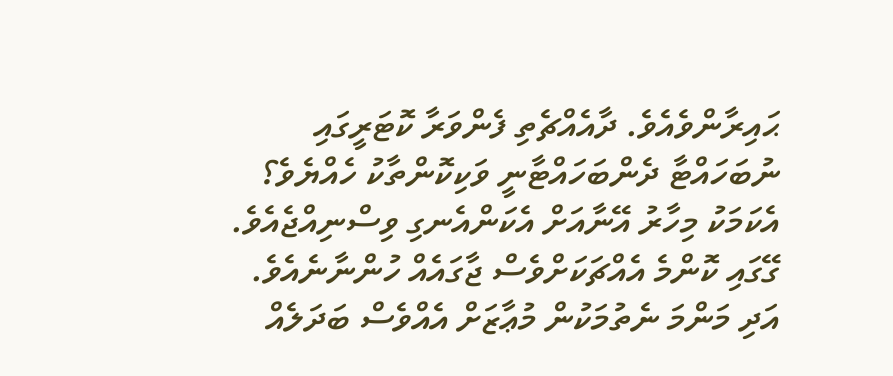ޙައިރާންވެއެވެ. ދާއެއްޗެތި ފެންވަރާ ކޮޓަރީގައި ނުބަހައްޓާ ދެންބަހައްޓާނީ ވަކިކޮންތާކު ހެއްޔެވެ؟
އެކަމަކު މިހާރު އޭނާއަށް އެކަންއެނގި ވިސްނިއްޖެއެވެ. ގޭގައި ކޮންމެ އެއްޗަކަށްވެސް ޖާގައެއް ހުންނާނެއެވެ. އަދި މަންމަ ނެތުމަކުން މުޢާޒަށް އެއްވެސް ބަދަލެއް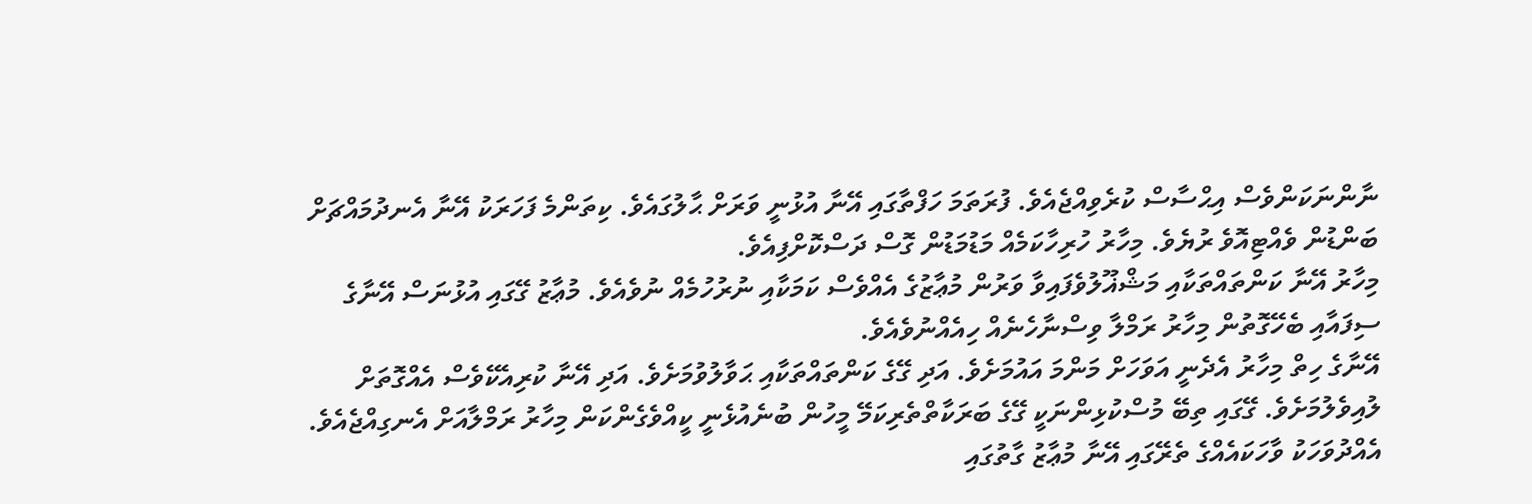ނާންނަކަންވެސް އިޙްސާސް ކުރެވިއްޖެއެވެ. ފުރަތަމަ ހަފްތާގައި އޭނާ އުޅުނީ ވަރަށް ޙާލުގައެވެ. ކިތަންމެ ފަހަރަކު އޭނާ އެނދުމައްޗަށް ބަންޑުން ވެއްޓިއޮވެ ރުޔެވެ. މިހާރު ހުރިހާކަމެއް މަޑުމަޑުން ގޮސް ދަސްކޮށްފިއެވެ.
މިހާރު އޭނާ ކަންތައްތަކާއި މަޝްޣޫލުވެފައިވާ ވަރުން މުޢާޒުގެ އެއްވެސް ކަމަކާއި ނުރުހުމެއް ނުވެއެވެ. މުޢާޒު ގޭގައި އުޅުނަސް އޭނާގެ ސިފައާއި ބެހޭގޮތުން މިހާރު ރަމްލާ ވިސްނާހެނެއް ހިއެއްނުވެއެވެ.
އޭނާގެ ހިތް މިހާރު އެދެނީ އަވަހަށް މަންމަ އައުމަށެވެ. އަދި ގޭގެ ކަންތައްތަކާއި ޙަވާލުވުމަށެވެ. އަދި އޭނާ ކުރިއެކޭވެސް އެއްގޮތަށް ލުއިވެލުމަށެވެ. ގޭގައި ތިބޭ މުސްކުޅިންނަކީ ގޭގެ ބަރަކާތްތެރިކަމޭ މީހުން ބުނެއުޅެނީ ކީއްވެގެންކަން މިހާރު ރަމްލާއަށް އެނގިއްޖެއެވެ.
އެއްދުވަހަކު ވާހަކައެއްގެ ތެރޭގައި އޭނާ މުޢާޒު ގާތުގައި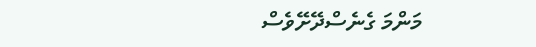މަންމަ ގެނެސްދޭށޭވެސް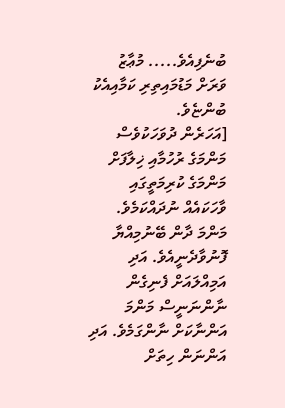ބުނެފިއެވެ..... މުޢާޒު ވަރަށް މަޑުމައިތިރި ކަމާއިއެކު ބުންޏެވެ.
[އަހަރެން ދުވަހަކުވެސް މަންމަގެ ރުހުމާއި ޚިލާފަށް މަންމަގެ ކުރިމަތީގައި ވާހަކައެއް ނުދައްކަމެވެ. މަންމަ ދާން ބޭނުމިއްޔާ ފޮނުވާދެނީއެވެ. އަދި އަމިއްލައަށް ފެނިގެން ނާންނަނީސް މަންމަ އަންނާކަށް ނާންގަމެވެ. އަދި އަންނަން ހިތަށް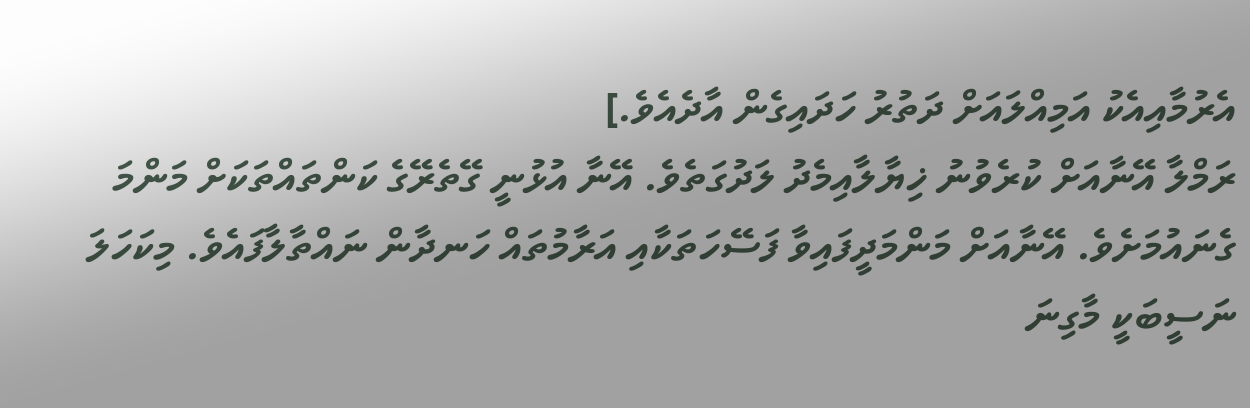އެރުމާއިއެކު އަމިއްލައަށް ދަތުރު ހަދައިގެން އާދެއެވެ.]
ރަމްލާ އޭނާއަށް ކުރެވުނު ޚިޔާލާއިމެދު ލަދުގަތެވެ. އޭނާ އުޅުނީ ގޭތެރޭގެ ކަންތައްތަކަށް މަންމަ ގެނައުމަށެވެ. އޭނާއަށް މަންމަދީފައިވާ ފަސޭހަތަކާއި އަރާމުތައް ހަނދާން ނައްތާލާފައެވެ. މިކަހަލަ ނަސީބަކީ މާގިނަ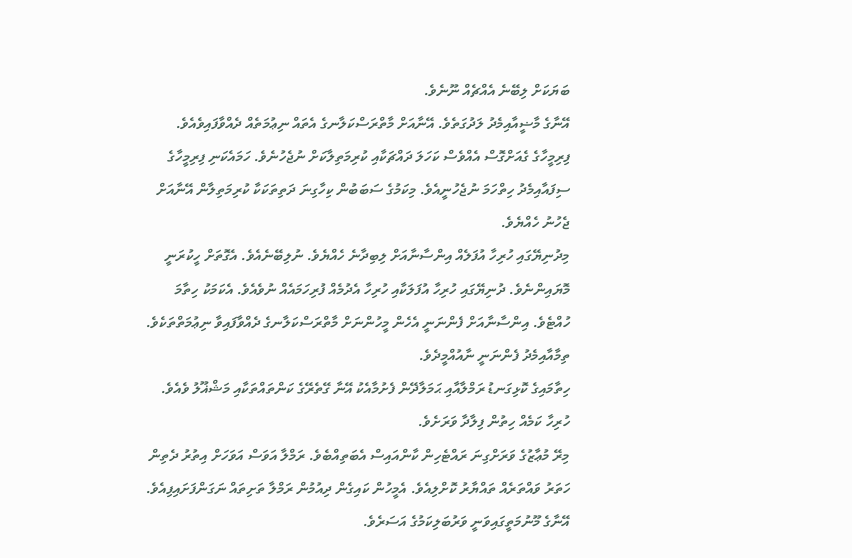ބަޔަކަށް ލިބޭނެ އެއްޗެއް ނޫނެވެ.
އޭނާގެ މާޟީއާއިމެދު ލަދުގަތެވެ. އޭނާއަށް މާތްރަސްކަލާނގެ އެތައް ނިޢުމަތެއް ދެއްވާފައިވެއެވެ. ފިރިމީހާގެ ގެއަށްގޮސް އެއްވެސް ކަހަލަ ދައްޗަކާއި ކުރިމަތިލާކަށް ނުޖެހުނެވެ. ހަމައެކަނި ފިރިމީހާގެ ސިފައާއިމެދު ހިތްހަމަ ނުޖެހުނީއެވެ. މިކަމުގެ ސަބަބުން ކިހާގިނަ ދަތިތަކަކާ ކުރިމަތިލާން އޭނާއަށް ޖެހުނު ހެއްޔެވެ.
މިދުނިޔޭގައި ހުރިހާ އުފަލެއް އިންސާނާއަށް ލިބިދާނެ ހެއްޔެވެ. ނުލިބޭނެއެވެ. އެގޮތަށް ހީކުރަނީ މޮޔައިންނެވެ. ދުނިޔޭގައި ހުރިހާ އުފަލަކާއި ހުރިހާ އެދުމެއް ފުރިހަމައެއް ނުވެއެވެ. އެކަމަކު ހިތާމަ ހުއްޓެވެ. އިންސާނާއަށް ފެންނަނީ އެހެން މީހުންނަށް މާތްރަސްކަލާނގެ ދެއްވާފައިވާ ނިޢުމަތްތަކެވެ. ތިމާއާއިމެދު ފެންނަނީ ނާއުއްމީދެވެ.
ހިތާމައިގެ ކޮޅިގަނޑު ރަމްލާއާއި ޙަމަލާދޭން ފެށުމާއެކު އޭނާ ގޭތެރޭގެ ކަންތައްތަކާއި މަޝްޣޫލު ވެއެވެ. ހުރިހާ ކަމެއް ހިތުން ފިލާދާ ވަރަށެވެ.
މިރޭ މުޢާޒުގެ ވަރަށްގިނަ ރައްޓެހިން ކާންއައިސް އެބަތިއްބެވެ. ރަމްލާ އަވަސް އަވަހަށް އިތުރު ދެތިން ހަތަރު ވައްތަރެއް ތައްޔާރު ކޮށްލިއެވެ. އެމީހުން ކައިގެން ދިއުމުން ރަމްލާ ތަށިތައް ނަގަންފަށައިފިއެވެ. އޭނާގެ މޫނުމަތީގައިވަނީ ވަރުބަލިކަމުގެ އަސަރެވެ.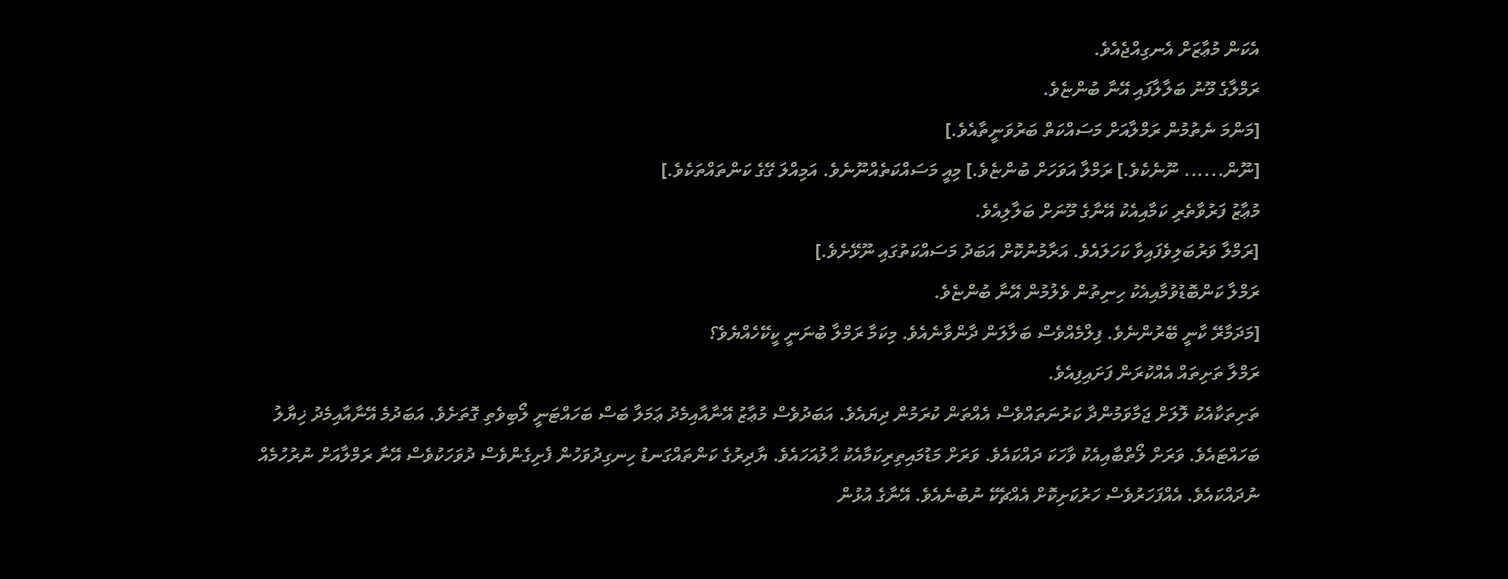އެކަން މުޢާޒަށް އެނގިއްޖެއެވެ.
ރަމްލާގެ މޫނު ބަލާލާފައި އޭނާ ބުންޏެވެ.
[މަންމަ ނެތުމުން ރަމްލާއަށް މަސައްކަތް ބަރުވަނީތާއެވެ.]
[ނޫން...... ނޫނެކެވެ.] ރަމްލާ އަވަހަށް ބުންޏެވެ.] މިއީ މަސައްކަތެއްނޫނެވެ. އަމިއްލަ ގޭގެ ކަންތައްތަކެވެ.]
މުޢާޒު ފަރުވާތެރި ކަމާއިއެކު އޭނާގެ މޫނަށް ބަލާލިއެވެ.
[ރަމްލާ ވަރުބަލިވެފައިވާ ކަހަލައެވެ. އަރާމުނުކޮށް އަބަދު މަސައްކަތުގައި ނޫޅޭށެވެ.]
ރަމްލާ ކަންބޮޑުވުމާއިއެކު ހިނިތުން ވެލުމުން އޭނާ ބުންޏެވެ.
[މަދަމާރޭ ކާނީ ބޭރުންނެވެ. ފިލްމެއްވެސް ބަލާލަން ދާންވާނެއެވެ. މިކަމާ ރަމްލާ ބުނަނީ ކީކޭހެއްޔެވެ؟
ރަމްލާ ތަށިތައް އެއްކުރަން ފަށައިފިއެވެ.
ތަށިތަކާއެކު ލޮލަށް ޖަމާވަމުންދާ ކަރުނަތައްވެސް އެއްތަން ކުރަމުން ދިޔައެވެ. އަބަދުވެސް މުޢާޒު އޭނާއާއިމެދު ޢަމަލާ ބަސް ބަހައްޓަނީ ލޯބިވެތި ގޮތަށެވެ. އަބަދުމެ އޭނާއާއިމެދު ޚިޔާލު ބަހައްޓައެވެ. ވަރަށް ލޯތްބާއިއެކު ވާހަކަ ދައްކައެވެ. ވަރަށް މަޑުމައިތިރިކަމާއެކު ޙާލުއަހައެވެ. ޔާދިރުގެ ކަންތައްގަނޑު ހިނގިދުވަހުން ފެށިގެންވެސް ދުވަހަކުވެސް އޭނާ ރަމްލާއަށް ނުރުހުމެއް ނުދައްކައެވެ. އެއްފަހަރުވެސް ހަރުކަށިކޮށް އެއްޗެކޭ ނުބުނެއެވެ. އޭނާގެ އުޅުން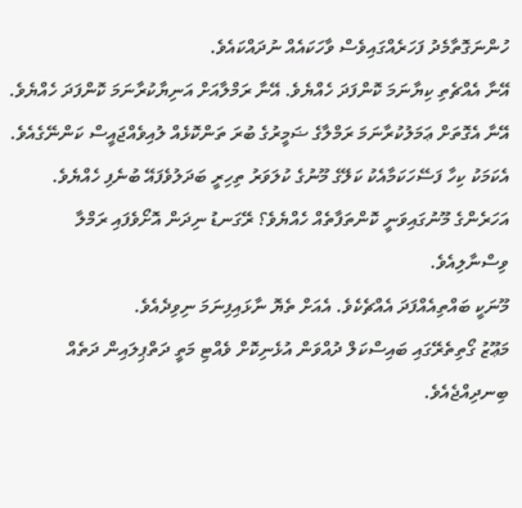ހުންނަގޮތާމެދު ފަހަރެއްގައިވެސް ވާހަކައެއް ނުދައްކައެވެ.
އޭނާ އެއްޗެތި ކިޔާނަމަ ކޮންފަދަ ހެއްޔެވެ. އޭނާ ރަމްލާއަށް އަނިޔާކުރާނަމަ ކޮންފަދަ ހެއްޔެވެ. އޭނާ އެގޮތަށް ޢަމަލުކުރާނަމަ ރަމްލާގެ ޟަމީރުގެ ބުރަ ތަންކޮޅެއް ލުއިވެއްޖައީސް ކަންނޭގެއެވެ.
އެކަމަކު ކިހާ ފަސޭހަކަމާއެކު ކަލޭގެ މޫނުގެ ކުލަވަރު ތިހިރީ ބަދަލުވެފައޭ ބުނެފި ހެއްޔެވެ.
އަހަރެންގެ މޫނުގައިވަނީ ކޮންތަފާތެއް ހެއްޔެވެ؟ ރޭގަނޑު ނިދަން އޮށޯވެފައި ރަމްލާ ވިސްނާލިއެވެ.
މޫނަކީ ބައްތިއެއްފަދަ އެއްޗެކެވެ. އެއަށް ތެޔޮ ނާޅައިފިނަމަ ނިވިދެއެވެ.
މަޢޫޒު ގޯތިތެރޭގައި ބައިސްކަލް ދުއްވަން އުޅެނިކޮށް ވެއްޓި މަތީ ދަތްޕިލައިން ދަތެއް ބިނދިއްޖެއެވެ.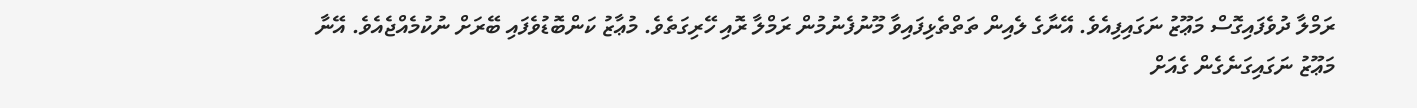ރަމްލާ ދުވެފައިގޮސް މަޢޫޒު ނަގައިފިއެވެ. އޭނާގެ ލެއިން ތަތްތެޅިފައިވާ މޫނުފެނުމުން ރަމްލާ ރޮއި ހޭރިގަތެވެ. މުޢާޒު ކަންބޮޑުވެފައި ބޭރަށް ނުކުމެއްޖެއެވެ. އޭނާ މަޢޫޒު ނަގައިގަނެގެން ގެއަށް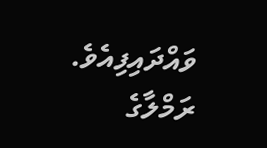ވައްދައިފިއެވެ.
ރަމްލާގެ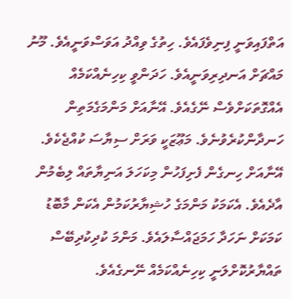އަތްފައިވަނީ ފިނިވެފައެވެ. ހިތުގެ ވިއްދު އަވަސްވަނީއެވެ. މޫނު މައްޗަށް އަނދިރިވަނީއެވެ. ހަދަންވީ ކިހިނެއްކަމެއް އެއްގޮތަކަށްވެސް ނޭގެއެވެ. އޭނާއަށް މަންމަގެމަތިން ހަނދާންކުރެވުނެވެ. މަޢޫޒަކީ ވަރަށް ސިޔާސަ ކުއްޖެކެވެ. އޭނާއަށް ހިނގެން ފެށިފަހުން މިކަހަލަ އަނިޔާތައް ލިބެމުން އާދެއެވެ. އެކަމަކު މަންމަގެ ހުޝިޔާރުކަމުން އެކަން މާބޮޑު ކަމަކަށް ނަހަދާ ހަމަޖައްސާލައެވެ. މަންމަ ކުދިކުދިބޭސް ތައްޔާރުކޮށްލަނީ ކިހިނެއްކަމެއް ނޭނގެއެވެ.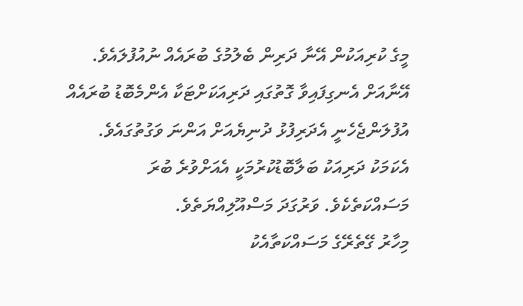މީގެ ކުރިއަކުން އޭނާ ދަރިން ބެލުމުގެ ބުރައެއް ނުއުފުލައެވެ. އޭނާއަށް އެނގިފައިވާ ގޮތުގައި ދަރިއަކަށްޓަކާ އެންމެބޮޑު ބުރައެއް އުފުލަންޖެހެނީ އެދަރިފުޅު ދުނިޔެއަށް އަންނަ ވަގުތުގައެވެ. އެކަމަކު ދަރިއަކު ބަލާބޮޑުކުރުމަކީ އެއަށްވުރެ ބުރަ މަސައްކަތެކެވެ. ވަރުގަދަ މަސްއޫލިއްޔަތެވެ.
މިހާރު ގޭތެރޭގެ މަސައްކަތާއެކު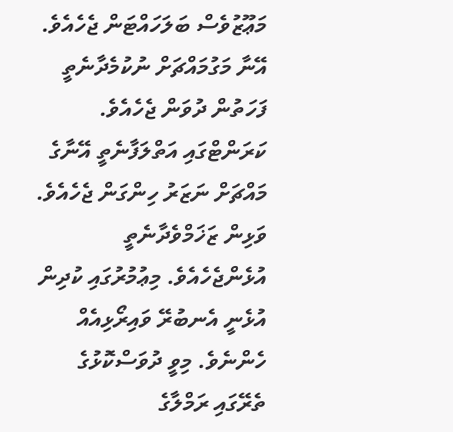މަޢޫޒުވެސް ބަލަހައްޓަން ޖެހެއެވެ. އޭނާ މަގުމައްޗަށް ނުކުމެދާނެތީ ފަހަތުން ދުވަން ޖެހެއެވެ. ކަރަންޓްގައި އަތްލަފާނެތީ އޭނާގެ މައްޗަށް ނަޒަރު ހިންގަން ޖެހެއެވެ. ވަޅިން ޒަޚަމްވެދާނެތީ އުޅެންޖެހެއެވެ. މިޢުމުރުގައި ކުދިން އުޅެނީ އެނބުރޭ ވައިރޯޅިއެއް ހެންނެވެ. މިވީ ދުވަސްކޮޅުގެ ތެރޭގައި ރަމްލާގެ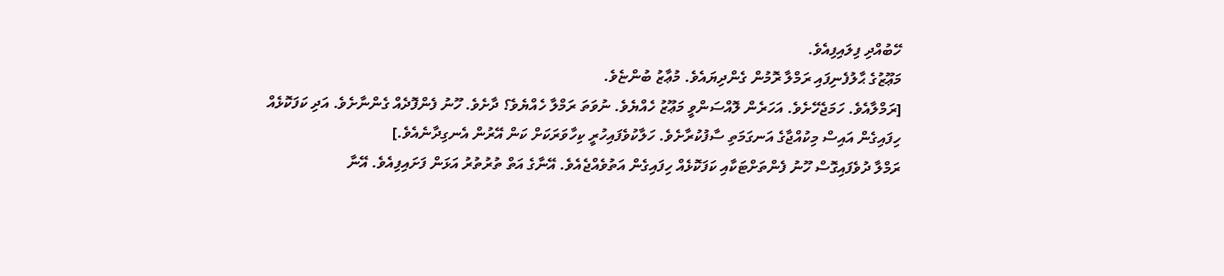ހޭބުއްދި ފިލައިފިއެވެ.
މަޢޫޒުގެ ޙާލުފެނިފައި ރަމްލާ ރޮމުން ގެންދިޔައެވެ. މުޢާޒު ބުންޏެވެ.
[ރަމްލާއެވެ. ހަމަޖެހޭށެވެ. އަހަރެން ލޮއްސަންވީ މަޢޫޒު ހެއްޔެވެ. ނުވަތަ ރަމްލާ ހެއްޔެވެ؟ ދާށެވެ. ހޫނު ފެންފޮދެއް ގެންނާށެވެ. އަދި ކަފަކޮޅެއް ހިފައިގެން އައިސް މިކުއްޖާގެ އަނގަމަތި ސާފުކުރާށެވެ. ހަލާކުވެފައިހުރީ ކިހާވަރަކަށް ކަން އޭރުން އެނގިދާނެއެވެ.]
ރަމްލާ ދުވެފައިގޮސް ހޫނު ފެންތަށްޓަކާއި ކަފަކޮޅެއް ހިފައިގެން އަތުވެއްޖެއެވެ. އޭނާގެ އަތް ތުރުތުރު އަޅަން ފަށައިފިއެވެ. އޭނާ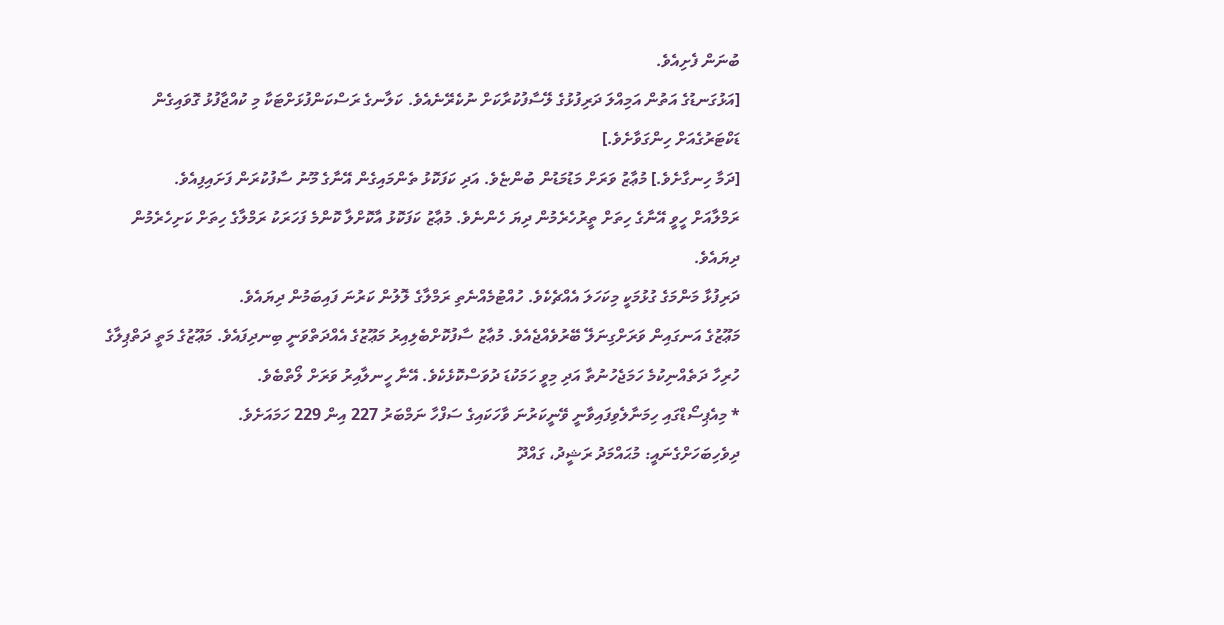ބުނަން ފެށިއެވެ.
[އަޅުގަނޑުގެ އަތުން އަމިއްލަ ދަރިފުޅުގެ ލޭސާފުކުރާކަށް ނުކެރޭނެއެވެ. ކަލާނގެ ރަސްކަންފުޅަށްޓަކާ މި ކުއްޖާފުޅު ގޮވައިގެން ޑަކްޓަރުގެއަށް ހިންގަވާށެވެ.]
[ދަމާ ހިނގާށެވެ.] މުޢާޒު ވަރަށް މަޑުމަޑުން ބުންޏެވެ. އަދި ކަފަކޮޅު ތެންމައިގެން އޭނާގެ މޫނު ސާފުކުރަން ފަށައިފިއެވެ.
ރަމްލާއަށް ހީވީ އޭނާގެ ހިތަށް ތީރުހެރެމުން ދިޔަ ހެންނެވެ. މުޢާޒު ކަފަކޮޅު އާކޮށްލާ ކޮންމެ ފަހަރަކު ރަމްލާގެ ހިތަށް ކަށިހެރެމުން ދިޔައެވެ.
ދަރިފުޅާ މަންމަގެ ގުޅުމަކީ މިކަހަލަ އެއްޗެކެވެ. ހުއްޓުމެއްނެތި ރަމްލާގެ ލޮލުން ކަރުނަ ފައިބަމުން ދިޔައެވެ.
މަޢޫޒުގެ އަނގައިން ވަރަށްގިނަލޭ ބޭރުވެއްޖެއެވެ. މުޢާޒު ސާފުކޮށްބެލިއިރު މަޢޫޒުގެ އެއްދަތްވަނީ ބިނދިފައެވެ. މަޢޫޒުގެ މަތީ ދަތްޕިލާގެ ހުރިހާ ދަތެއްނިކުމެ ހަމަޖެހުނުތާ އަދި މިވީ ހަމަކުޑަ ދުވަސްކޮޅެކެވެ. އޭނާ ހީނލާއިރު ވަރަށް ލޯތްބެވެ.
* މިއެޕިސޯޑްގައި ހިމަނާލެވިފައިވާނީ ވޭނީކަރުނަ ވާހަކައިގެ ސަފްހާ ނަމްބަރު 227 އިން 229 ހަމައަށެވެ.
ދިވެހިބަހަށްގެނައީ: މުޙައްމަދު ރަޝީދު، ގައްދޫ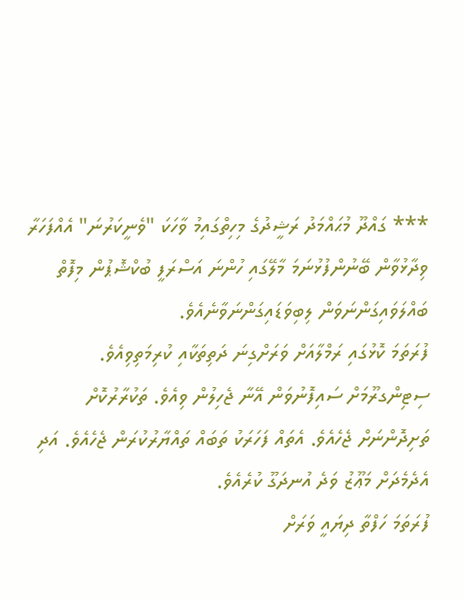*** ގައްދޫ މުޙައްމަދު ރަޝީދުގެ މިހިތްގައިމު ވާހަކަ "ވެނީކަރުނަ" އެއްފަހަރާ ވިދާޅުވާން ބޭނުންފުޅުނަމަ މާލޭގައި ހުންނަ އަސްރަފީ ބުކްޝޮޕުން މިފޮތް ބައްލަވައިގަންނަވަން ލިބިވަޑައިގަންނަވާނެއެވެ.
ފުރަތަމަ ކޮޅުގައި ރަމްލާއަށް ވަރަށްގިނަ ދަތިތަކާއި ކުރިމަތިވިއެވެ. ސިޓިންގރޫމަށް ސައިފޮނުވަން އޭނާ ޖެހިލުން ވިއެވެ. ތަކުރާރުކޮށް ތަށިދޮންނަށް ޖެހެއެވެ. އެތައް ފަހަރަކު ތަބައް ތައްޔާރުކުރަން ޖެހެއެވެ. އަދި އެދެމެދަށް މަޢޫޒު ވަދެ އުނދަގޫ ކުރެއެވެ.
ފުރަތަމަ ހަފްތާ ދިޔައީ ވަރަށް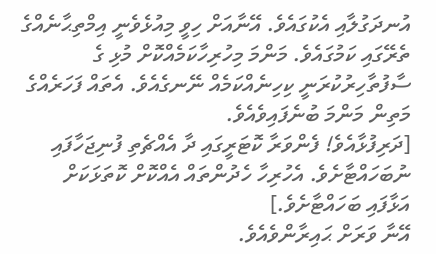އުނދަގުލާއި އެކުގައެވެ. އޭނާއަށް ހިވީ މިއުޅެވެނީ އިމްތިޙާނެއްގެ ތެރޭގައި ކަމުގައެވެ. މަންމަ މިހުރިހާކަމެއްކޮށް މުޅި ގެ ސާފުތާހިރުކުރަނީ ކިހިނެއްކަމެއް ނޭނގެއެވެ. އެތައް ފަހަރެއްގެ މަތިން މަންމަ ބުނެފައިވެއެވެ.
[ދަރިފުޅާއެވެ! ފެންވަރާ ކޮޓަރީގައި ދާ އެއްޗެތި ފުނިޖަހާފައި ނުބަހައްޓާށެވެ. އެހުރިހާ ހެދުންތައް އެއްކޮށް ކޮތަޅަކަށް އަޅާފައި ބަހައްޓާށެވެ.]
އޭނާ ވަރަށް ޙައިރާންވެއެވެ.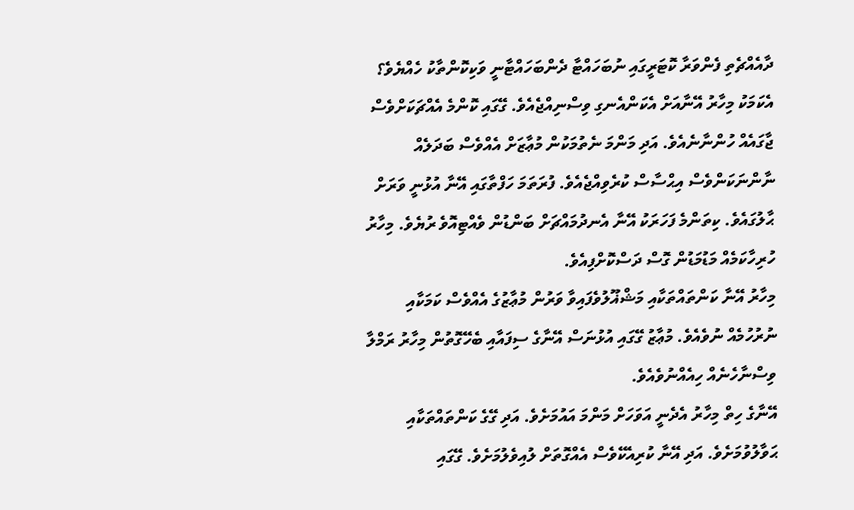ދާއެއްޗެތި ފެންވަރާ ކޮޓަރީގައި ނުބަހައްޓާ ދެންބަހައްޓާނީ ވަކިކޮންތާކު ހެއްޔެވެ؟
އެކަމަކު މިހާރު އޭނާއަށް އެކަންއެނގި ވިސްނިއްޖެއެވެ. ގޭގައި ކޮންމެ އެއްޗަކަށްވެސް ޖާގައެއް ހުންނާނެއެވެ. އަދި މަންމަ ނެތުމަކުން މުޢާޒަށް އެއްވެސް ބަދަލެއް ނާންނަކަންވެސް އިޙްސާސް ކުރެވިއްޖެއެވެ. ފުރަތަމަ ހަފްތާގައި އޭނާ އުޅުނީ ވަރަށް ޙާލުގައެވެ. ކިތަންމެ ފަހަރަކު އޭނާ އެނދުމައްޗަށް ބަންޑުން ވެއްޓިއޮވެ ރުޔެވެ. މިހާރު ހުރިހާކަމެއް މަޑުމަޑުން ގޮސް ދަސްކޮށްފިއެވެ.
މިހާރު އޭނާ ކަންތައްތަކާއި މަޝްޣޫލުވެފައިވާ ވަރުން މުޢާޒުގެ އެއްވެސް ކަމަކާއި ނުރުހުމެއް ނުވެއެވެ. މުޢާޒު ގޭގައި އުޅުނަސް އޭނާގެ ސިފައާއި ބެހޭގޮތުން މިހާރު ރަމްލާ ވިސްނާހެނެއް ހިއެއްނުވެއެވެ.
އޭނާގެ ހިތް މިހާރު އެދެނީ އަވަހަށް މަންމަ އައުމަށެވެ. އަދި ގޭގެ ކަންތައްތަކާއި ޙަވާލުވުމަށެވެ. އަދި އޭނާ ކުރިއެކޭވެސް އެއްގޮތަށް ލުއިވެލުމަށެވެ. ގޭގައި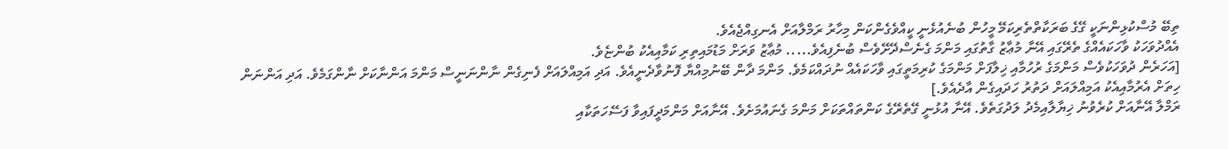ތިބޭ މުސްކުޅިންނަކީ ގޭގެ ބަރަކާތްތެރިކަމޭ މީހުން ބުނެއުޅެނީ ކީއްވެގެންކަން މިހާރު ރަމްލާއަށް އެނގިއްޖެއެވެ.
އެއްދުވަހަކު ވާހަކައެއްގެ ތެރޭގައި އޭނާ މުޢާޒު ގާތުގައި މަންމަ ގެނެސްދޭށޭވެސް ބުނެފިއެވެ..... މުޢާޒު ވަރަށް މަޑުމައިތިރި ކަމާއިއެކު ބުންޏެވެ.
[އަހަރެން ދުވަހަކުވެސް މަންމަގެ ރުހުމާއި ޚިލާފަށް މަންމަގެ ކުރިމަތީގައި ވާހަކައެއް ނުދައްކަމެވެ. މަންމަ ދާން ބޭނުމިއްޔާ ފޮނުވާދެނީއެވެ. އަދި އަމިއްލައަށް ފެނިގެން ނާންނަނީސް މަންމަ އަންނާކަށް ނާންގަމެވެ. އަދި އަންނަން ހިތަށް އެރުމާއިއެކު އަމިއްލައަށް ދަތުރު ހަދައިގެން އާދެއެވެ.]
ރަމްލާ އޭނާއަށް ކުރެވުނު ޚިޔާލާއިމެދު ލަދުގަތެވެ. އޭނާ އުޅުނީ ގޭތެރޭގެ ކަންތައްތަކަށް މަންމަ ގެނައުމަށެވެ. އޭނާއަށް މަންމަދީފައިވާ ފަސޭހަތަކާއި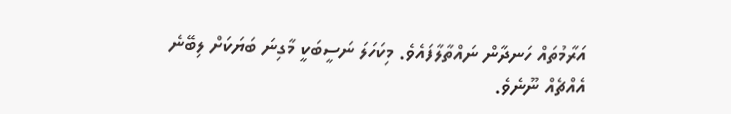އަރާމުތައް ހަނދާން ނައްތާލާފައެވެ. މިކަހަލަ ނަސީބަކީ މާގިނަ ބަޔަކަށް ލިބޭނެ އެއްޗެއް ނޫނެވެ.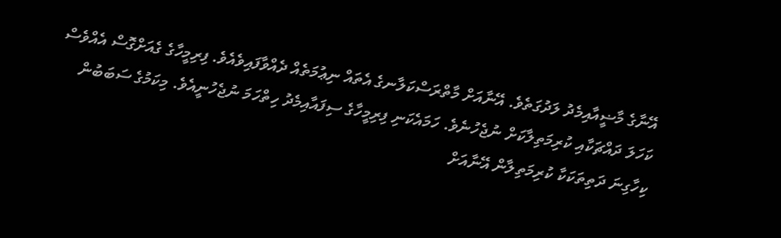އޭނާގެ މާޟީއާއިމެދު ލަދުގަތެވެ. އޭނާއަށް މާތްރަސްކަލާނގެ އެތައް ނިޢުމަތެއް ދެއްވާފައިވެއެވެ. ފިރިމީހާގެ ގެއަށްގޮސް އެއްވެސް ކަހަލަ ދައްޗަކާއި ކުރިމަތިލާކަށް ނުޖެހުނެވެ. ހަމައެކަނި ފިރިމީހާގެ ސިފައާއިމެދު ހިތްހަމަ ނުޖެހުނީއެވެ. މިކަމުގެ ސަބަބުން ކިހާގިނަ ދަތިތަކަކާ ކުރިމަތިލާން އޭނާއަށް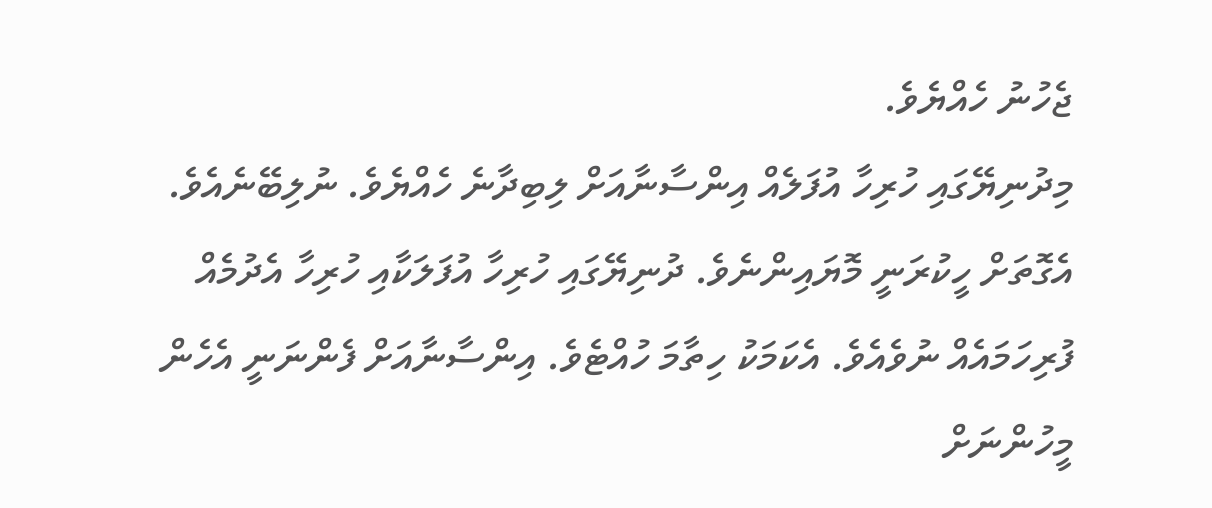ޖެހުނު ހެއްޔެވެ.
މިދުނިޔޭގައި ހުރިހާ އުފަލެއް އިންސާނާއަށް ލިބިދާނެ ހެއްޔެވެ. ނުލިބޭނެއެވެ. އެގޮތަށް ހީކުރަނީ މޮޔައިންނެވެ. ދުނިޔޭގައި ހުރިހާ އުފަލަކާއި ހުރިހާ އެދުމެއް ފުރިހަމައެއް ނުވެއެވެ. އެކަމަކު ހިތާމަ ހުއްޓެވެ. އިންސާނާއަށް ފެންނަނީ އެހެން މީހުންނަށް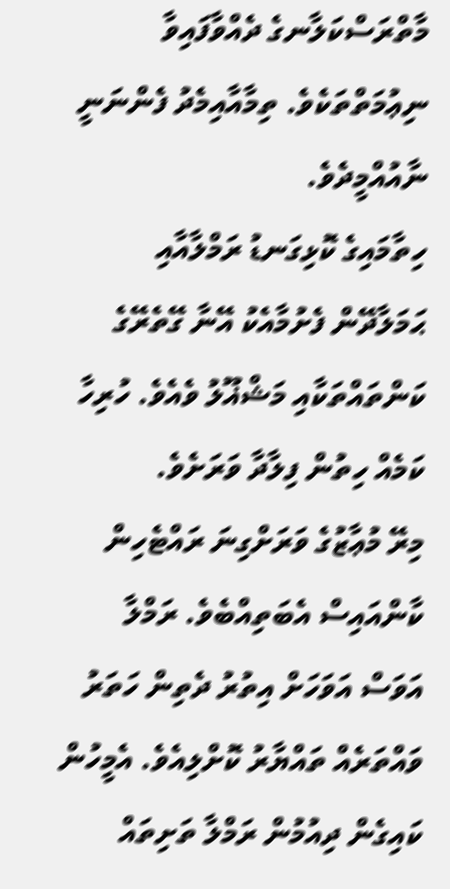މާތްރަސްކަލާނގެ ދެއްވާފައިވާ ނިޢުމަތްތަކެވެ. ތިމާއާއިމެދު ފެންނަނީ ނާއުއްމީދެވެ.
ހިތާމައިގެ ކޮޅިގަނޑު ރަމްލާއާއި ޙަމަލާދޭން ފެށުމާއެކު އޭނާ ގޭތެރޭގެ ކަންތައްތަކާއި މަޝްޣޫލު ވެއެވެ. ހުރިހާ ކަމެއް ހިތުން ފިލާދާ ވަރަށެވެ.
މިރޭ މުޢާޒުގެ ވަރަށްގިނަ ރައްޓެހިން ކާންއައިސް އެބަތިއްބެވެ. ރަމްލާ އަވަސް އަވަހަށް އިތުރު ދެތިން ހަތަރު ވައްތަރެއް ތައްޔާރު ކޮށްލިއެވެ. އެމީހުން ކައިގެން ދިއުމުން ރަމްލާ ތަށިތައް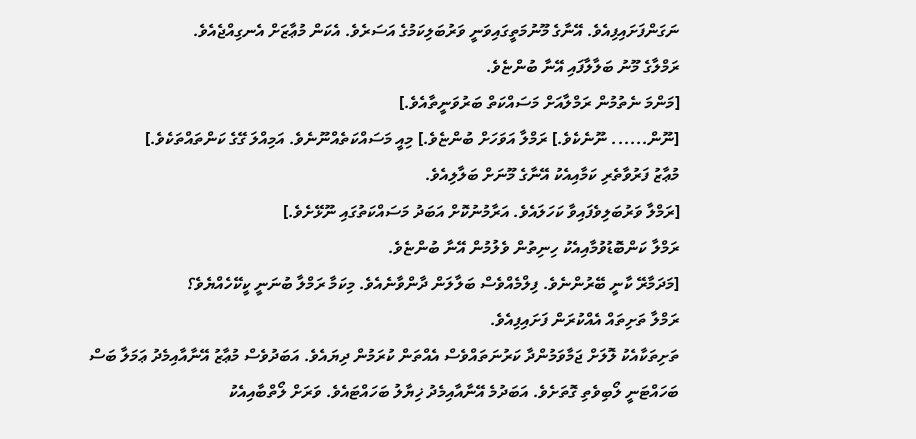ނަގަންފަށައިފިއެވެ. އޭނާގެ މޫނުމަތީގައިވަނީ ވަރުބަލިކަމުގެ އަސަރެވެ. އެކަން މުޢާޒަށް އެނގިއްޖެއެވެ.
ރަމްލާގެ މޫނު ބަލާލާފައި އޭނާ ބުންޏެވެ.
[މަންމަ ނެތުމުން ރަމްލާއަށް މަސައްކަތް ބަރުވަނީތާއެވެ.]
[ނޫން...... ނޫނެކެވެ.] ރަމްލާ އަވަހަށް ބުންޏެވެ.] މިއީ މަސައްކަތެއްނޫނެވެ. އަމިއްލަ ގޭގެ ކަންތައްތަކެވެ.]
މުޢާޒު ފަރުވާތެރި ކަމާއިއެކު އޭނާގެ މޫނަށް ބަލާލިއެވެ.
[ރަމްލާ ވަރުބަލިވެފައިވާ ކަހަލައެވެ. އަރާމުނުކޮށް އަބަދު މަސައްކަތުގައި ނޫޅޭށެވެ.]
ރަމްލާ ކަންބޮޑުވުމާއިއެކު ހިނިތުން ވެލުމުން އޭނާ ބުންޏެވެ.
[މަދަމާރޭ ކާނީ ބޭރުންނެވެ. ފިލްމެއްވެސް ބަލާލަން ދާންވާނެއެވެ. މިކަމާ ރަމްލާ ބުނަނީ ކީކޭހެއްޔެވެ؟
ރަމްލާ ތަށިތައް އެއްކުރަން ފަށައިފިއެވެ.
ތަށިތަކާއެކު ލޮލަށް ޖަމާވަމުންދާ ކަރުނަތައްވެސް އެއްތަން ކުރަމުން ދިޔައެވެ. އަބަދުވެސް މުޢާޒު އޭނާއާއިމެދު ޢަމަލާ ބަސް ބަހައްޓަނީ ލޯބިވެތި ގޮތަށެވެ. އަބަދުމެ އޭނާއާއިމެދު ޚިޔާލު ބަހައްޓައެވެ. ވަރަށް ލޯތްބާއިއެކު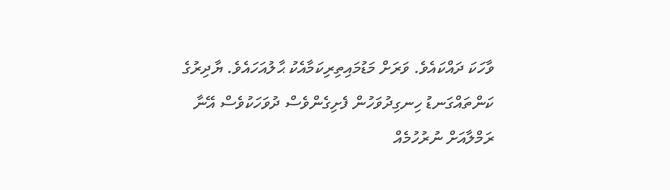ވާހަކަ ދައްކައެވެ. ވަރަށް މަޑުމައިތިރިކަމާއެކު ޙާލުއަހައެވެ. ޔާދިރުގެ ކަންތައްގަނޑު ހިނގިދުވަހުން ފެށިގެންވެސް ދުވަހަކުވެސް އޭނާ ރަމްލާއަށް ނުރުހުމެއް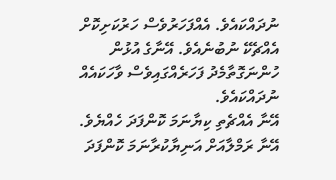ނުދައްކައެވެ. އެއްފަހަރުވެސް ހަރުކަށިކޮށް އެއްޗެކޭ ނުބުނެއެވެ. އޭނާގެ އުޅުން ހުންނަގޮތާމެދު ފަހަރެއްގައިވެސް ވާހަކައެއް ނުދައްކައެވެ.
އޭނާ އެއްޗެތި ކިޔާނަމަ ކޮންފަދަ ހެއްޔެވެ. އޭނާ ރަމްލާއަށް އަނިޔާކުރާނަމަ ކޮންފަދަ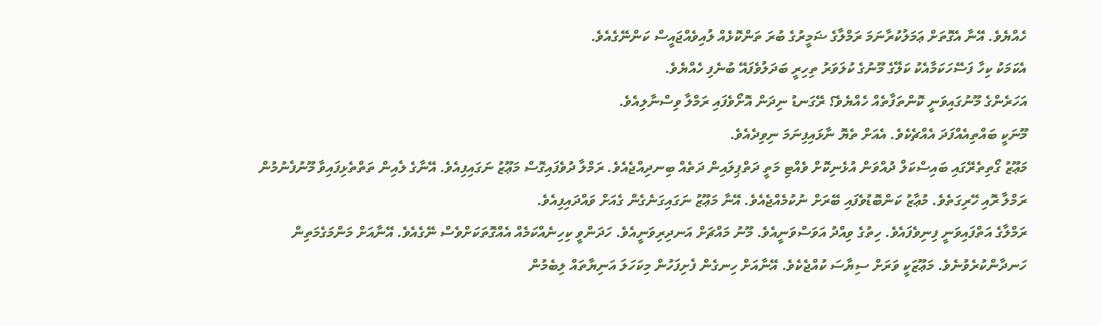ހެއްޔެވެ. އޭނާ އެގޮތަށް ޢަމަލުކުރާނަމަ ރަމްލާގެ ޟަމީރުގެ ބުރަ ތަންކޮޅެއް ލުއިވެއްޖައީސް ކަންނޭގެއެވެ.
އެކަމަކު ކިހާ ފަސޭހަކަމާއެކު ކަލޭގެ މޫނުގެ ކުލަވަރު ތިހިރީ ބަދަލުވެފައޭ ބުނެފި ހެއްޔެވެ.
އަހަރެންގެ މޫނުގައިވަނީ ކޮންތަފާތެއް ހެއްޔެވެ؟ ރޭގަނޑު ނިދަން އޮށޯވެފައި ރަމްލާ ވިސްނާލިއެވެ.
މޫނަކީ ބައްތިއެއްފަދަ އެއްޗެކެވެ. އެއަށް ތެޔޮ ނާޅައިފިނަމަ ނިވިދެއެވެ.
މަޢޫޒު ގޯތިތެރޭގައި ބައިސްކަލް ދުއްވަން އުޅެނިކޮށް ވެއްޓި މަތީ ދަތްޕިލައިން ދަތެއް ބިނދިއްޖެއެވެ. ރަމްލާ ދުވެފައިގޮސް މަޢޫޒު ނަގައިފިއެވެ. އޭނާގެ ލެއިން ތަތްތެޅިފައިވާ މޫނުފެނުމުން ރަމްލާ ރޮއި ހޭރިގަތެވެ. މުޢާޒު ކަންބޮޑުވެފައި ބޭރަށް ނުކުމެއްޖެއެވެ. އޭނާ މަޢޫޒު ނަގައިގަނެގެން ގެއަށް ވައްދައިފިއެވެ.
ރަމްލާގެ އަތްފައިވަނީ ފިނިވެފައެވެ. ހިތުގެ ވިއްދު އަވަސްވަނީއެވެ. މޫނު މައްޗަށް އަނދިރިވަނީއެވެ. ހަދަންވީ ކިހިނެއްކަމެއް އެއްގޮތަކަށްވެސް ނޭގެއެވެ. އޭނާއަށް މަންމަގެމަތިން ހަނދާންކުރެވުނެވެ. މަޢޫޒަކީ ވަރަށް ސިޔާސަ ކުއްޖެކެވެ. އޭނާއަށް ހިނގެން ފެށިފަހުން މިކަހަލަ އަނިޔާތައް ލިބެމުން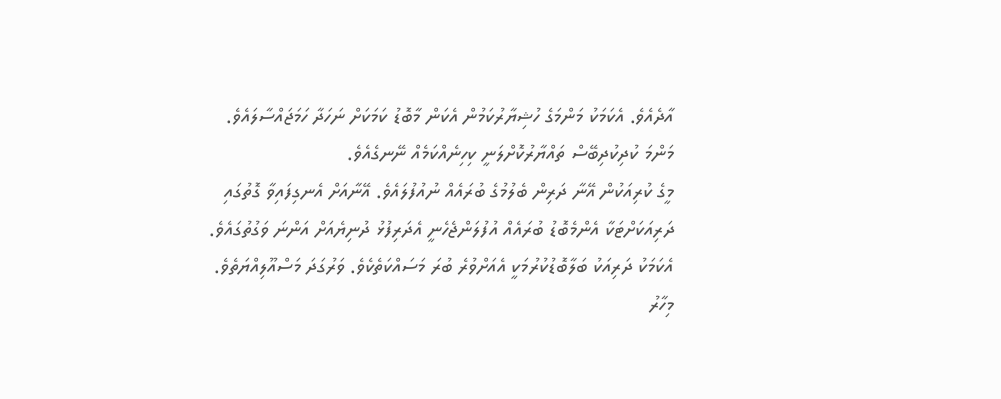އާދެއެވެ. އެކަމަކު މަންމަގެ ހުޝިޔާރުކަމުން އެކަން މާބޮޑު ކަމަކަށް ނަހަދާ ހަމަޖައްސާލައެވެ. މަންމަ ކުދިކުދިބޭސް ތައްޔާރުކޮށްލަނީ ކިހިނެއްކަމެއް ނޭނގެއެވެ.
މީގެ ކުރިއަކުން އޭނާ ދަރިން ބެލުމުގެ ބުރައެއް ނުއުފުލައެވެ. އޭނާއަށް އެނގިފައިވާ ގޮތުގައި ދަރިއަކަށްޓަކާ އެންމެބޮޑު ބުރައެއް އުފުލަންޖެހެނީ އެދަރިފުޅު ދުނިޔެއަށް އަންނަ ވަގުތުގައެވެ. އެކަމަކު ދަރިއަކު ބަލާބޮޑުކުރުމަކީ އެއަށްވުރެ ބުރަ މަސައްކަތެކެވެ. ވަރުގަދަ މަސްއޫލިއްޔަތެވެ.
މިހާރު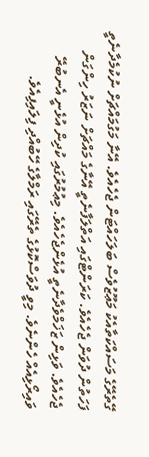ގޭތެރޭގެ މަސައްކަތާއެކު މަޢޫޒުވެސް ބަލަހައްޓަން ޖެހެއެވެ. އޭނާ މަގުމައްޗަށް ނުކުމެދާނެތީ ފަހަތުން ދުވަން ޖެހެއެވެ. ކަރަންޓްގައި އަތްލަފާނެތީ އޭނާގެ މައްޗަށް ނަޒަރު ހިންގަން ޖެހެއެވެ. ވަޅިން ޒަޚަމްވެދާނެތީ އުޅެންޖެހެއެވެ. މިޢުމުރުގައި ކުދިން އުޅެނީ އެނބުރޭ ވައިރޯޅިއެއް ހެންނެވެ. މިވީ ދުވަސްކޮޅުގެ ތެރޭގައި ރަމްލާގެ ހޭބުއްދި ފިލައިފިއެވެ.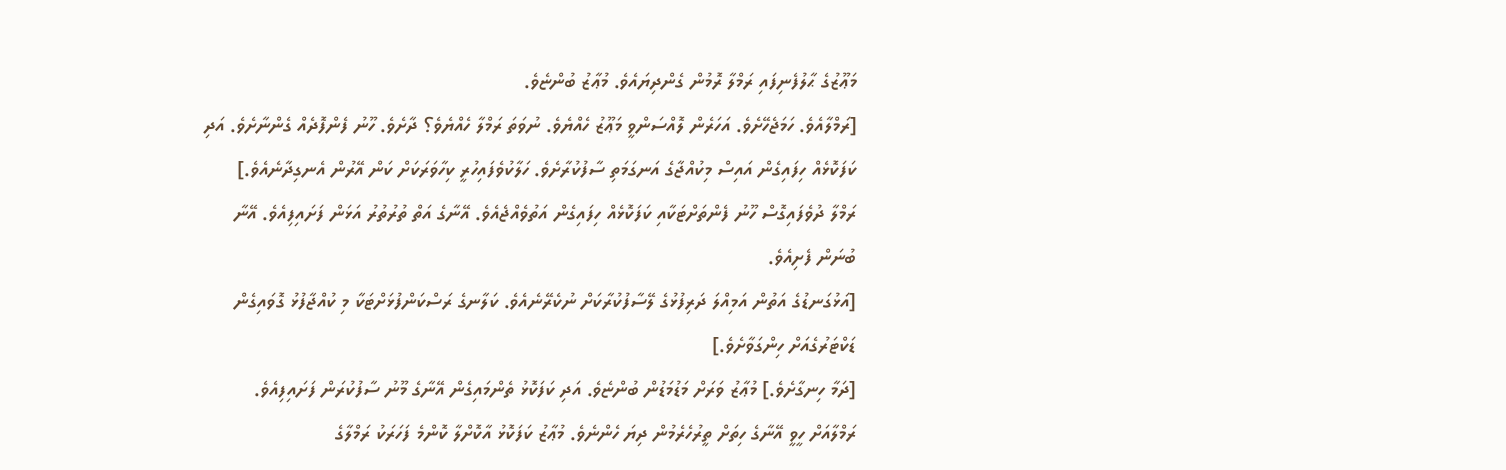މަޢޫޒުގެ ޙާލުފެނިފައި ރަމްލާ ރޮމުން ގެންދިޔައެވެ. މުޢާޒު ބުންޏެވެ.
[ރަމްލާއެވެ. ހަމަޖެހޭށެވެ. އަހަރެން ލޮއްސަންވީ މަޢޫޒު ހެއްޔެވެ. ނުވަތަ ރަމްލާ ހެއްޔެވެ؟ ދާށެވެ. ހޫނު ފެންފޮދެއް ގެންނާށެވެ. އަދި ކަފަކޮޅެއް ހިފައިގެން އައިސް މިކުއްޖާގެ އަނގަމަތި ސާފުކުރާށެވެ. ހަލާކުވެފައިހުރީ ކިހާވަރަކަށް ކަން އޭރުން އެނގިދާނެއެވެ.]
ރަމްލާ ދުވެފައިގޮސް ހޫނު ފެންތަށްޓަކާއި ކަފަކޮޅެއް ހިފައިގެން އަތުވެއްޖެއެވެ. އޭނާގެ އަތް ތުރުތުރު އަޅަން ފަށައިފިއެވެ. އޭނާ ބުނަން ފެށިއެވެ.
[އަޅުގަނޑުގެ އަތުން އަމިއްލަ ދަރިފުޅުގެ ލޭސާފުކުރާކަށް ނުކެރޭނެއެވެ. ކަލާނގެ ރަސްކަންފުޅަށްޓަކާ މި ކުއްޖާފުޅު ގޮވައިގެން ޑަކްޓަރުގެއަށް ހިންގަވާށެވެ.]
[ދަމާ ހިނގާށެވެ.] މުޢާޒު ވަރަށް މަޑުމަޑުން ބުންޏެވެ. އަދި ކަފަކޮޅު ތެންމައިގެން އޭނާގެ މޫނު ސާފުކުރަން ފަށައިފިއެވެ.
ރަމްލާއަށް ހީވީ އޭނާގެ ހިތަށް ތީރުހެރެމުން ދިޔަ ހެންނެވެ. މުޢާޒު ކަފަކޮޅު އާކޮށްލާ ކޮންމެ ފަހަރަކު ރަމްލާގެ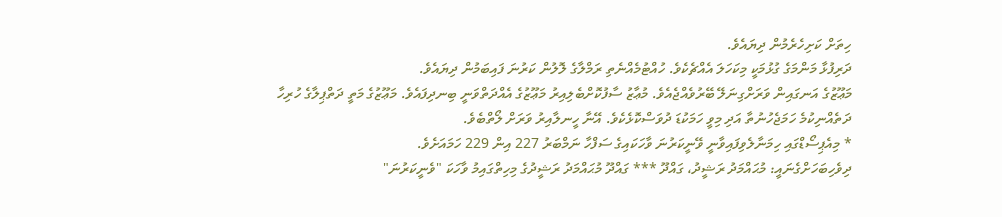ހިތަށް ކަށިހެރެމުން ދިޔައެވެ.
ދަރިފުޅާ މަންމަގެ ގުޅުމަކީ މިކަހަލަ އެއްޗެކެވެ. ހުއްޓުމެއްނެތި ރަމްލާގެ ލޮލުން ކަރުނަ ފައިބަމުން ދިޔައެވެ.
މަޢޫޒުގެ އަނގައިން ވަރަށްގިނަލޭ ބޭރުވެއްޖެއެވެ. މުޢާޒު ސާފުކޮށްބެލިއިރު މަޢޫޒުގެ އެއްދަތްވަނީ ބިނދިފައެވެ. މަޢޫޒުގެ މަތީ ދަތްޕިލާގެ ހުރިހާ ދަތެއްނިކުމެ ހަމަޖެހުނުތާ އަދި މިވީ ހަމަކުޑަ ދުވަސްކޮޅެކެވެ. އޭނާ ހީނލާއިރު ވަރަށް ލޯތްބެވެ.
* މިއެޕިސޯޑްގައި ހިމަނާލެވިފައިވާނީ ވޭނީކަރުނަ ވާހަކައިގެ ސަފްހާ ނަމްބަރު 227 އިން 229 ހަމައަށެވެ.
ދިވެހިބަހަށްގެނައީ: މުޙައްމަދު ރަޝީދު، ގައްދޫ *** ގައްދޫ މުޙައްމަދު ރަޝީދުގެ މިހިތްގައިމު ވާހަކަ "ވެނީކަރުނަ"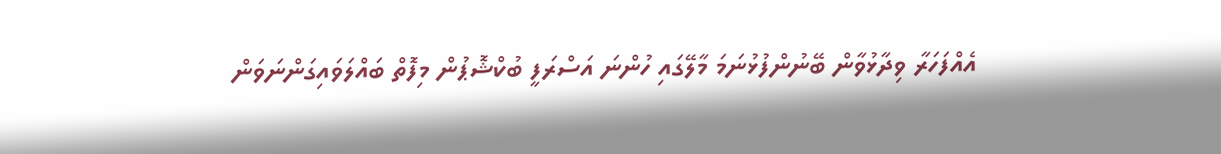އެއްފަހަރާ ވިދާޅުވާން ބޭނުންފުޅުނަމަ މާލޭގައި ހުންނަ އަސްރަފީ ބުކްޝޮޕުން މިފޮތް ބައްލަވައިގަންނަވަން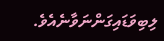ލިބިވަޑައިގަންނަވާނެއެވެ.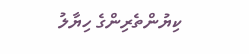ކިޔުންތެރިންގެ ހިޔާލު